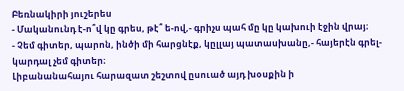Բեռնակիրի յուշերես
- Մականունդ է-ո՞վ կը գրես, թէ՞ ե-ով,- գրիչս պահ մը կը կախուի էջին վրայ։
- Չեմ գիտեր, պարոն, ինծի մի հարցնէք, կըլլայ պատասխանը,- հայերէն գրել-կարդալ չեմ գիտեր։
Լիբանանահայու հարազատ շեշտով ըսուած այդ խօսքին ի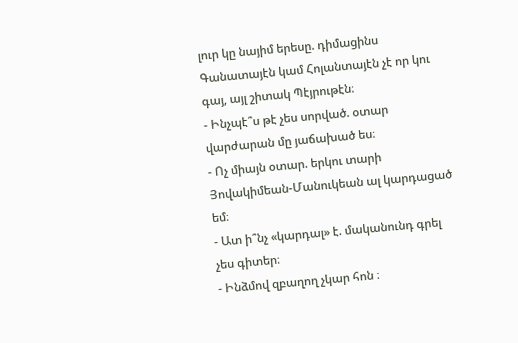լուր կը նայիմ երեսը. դիմացինս Գանատայէն կամ Հոլանտայէն չէ որ կու գայ, այլ շիտակ Պէյրութէն։
- Ինչպէ՞ս թէ չես սորված. օտար վարժարան մը յաճախած ես։
- Ոչ միայն օտար. երկու տարի Յովակիմեան-Մանուկեան ալ կարդացած եմ։
- Ատ ի՞նչ «կարդալ» է. մականունդ գրել չես գիտեր։
- Ինձմով զբաղող չկար հոն ։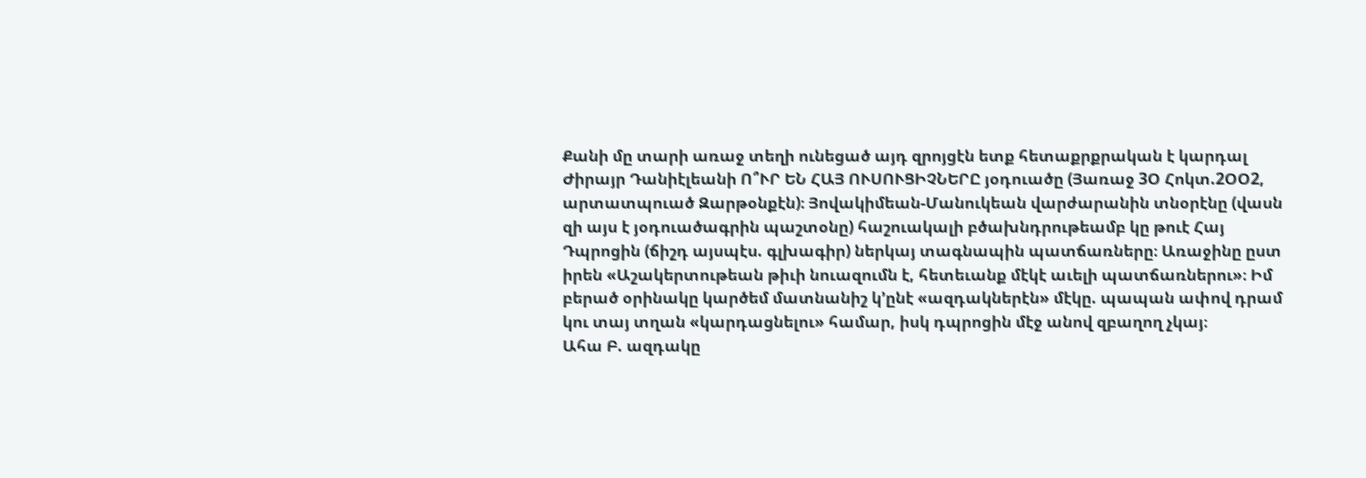Քանի մը տարի առաջ տեղի ունեցած այդ զրոյցէն ետք հետաքրքրական է կարդալ Ժիրայր Դանիէլեանի Ո՞ՒՐ ԵՆ ՀԱՅ ՈՒՍՈՒՑԻՉՆԵՐԸ յօդուածը (Յառաջ 3Օ Հոկտ.2ՕՕ2, արտատպուած Զարթօնքէն)։ Յովակիմեան-Մանուկեան վարժարանին տնօրէնը (վասն զի այս է յօդուածագրին պաշտօնը) հաշուակալի բծախնդրութեամբ կը թուէ Հայ Դպրոցին (ճիշդ այսպէս. գլխագիր) ներկայ տագնապին պատճառները։ Առաջինը ըստ իրեն «Աշակերտութեան թիւի նուազումն է, հետեւանք մէկէ աւելի պատճառներու»։ Իմ բերած օրինակը կարծեմ մատնանիշ կ՚ընէ «ազդակներէն» մէկը. պապան ափով դրամ կու տայ տղան «կարդացնելու» համար, իսկ դպրոցին մէջ անով զբաղող չկայ։
Ահա Բ. ազդակը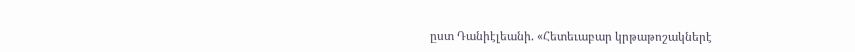ըստ Դանիէլեանի. «Հետեւաբար կրթաթոշակներէ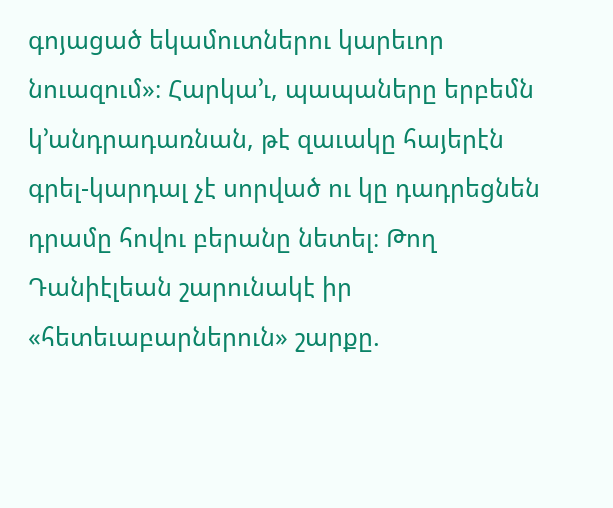գոյացած եկամուտներու կարեւոր նուազում»։ Հարկա՚ւ, պապաները երբեմն կ՚անդրադառնան, թէ զաւակը հայերէն գրել-կարդալ չէ սորված ու կը դադրեցնեն դրամը հովու բերանը նետել։ Թող Դանիէլեան շարունակէ իր «հետեւաբարներուն» շարքը.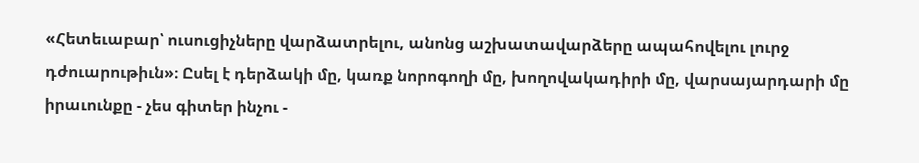«Հետեւաբար՝ ուսուցիչները վարձատրելու, անոնց աշխատավարձերը ապահովելու լուրջ դժուարութիւն»։ Ըսել է դերձակի մը, կառք նորոգողի մը, խողովակադիրի մը, վարսայարդարի մը իրաւունքը - չես գիտեր ինչու -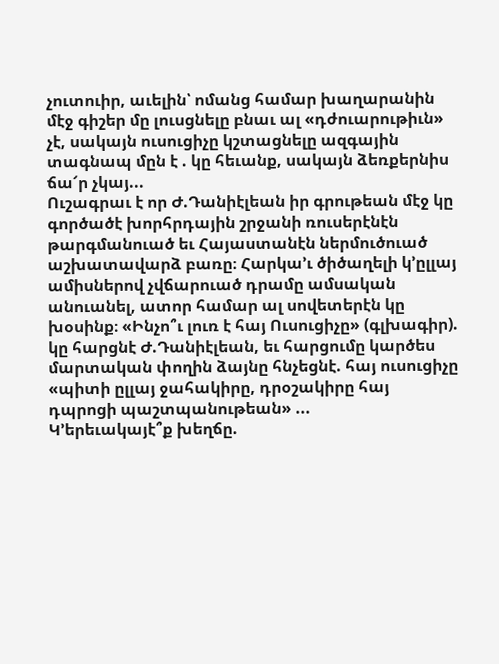չուտուիր, աւելին՝ ոմանց համար խաղարանին մէջ գիշեր մը լուսցնելը բնաւ ալ «դժուարութիւն» չէ, սակայն ուսուցիչը կշտացնելը ազգային տագնապ մըն է . կը հեւանք, սակայն ձեռքերնիս ճա՜ր չկայ...
Ուշագրաւ է որ Ժ.Դանիէլեան իր գրութեան մէջ կը գործածէ խորհրդային շրջանի ռուսերէնէն թարգմանուած եւ Հայաստանէն ներմուծուած աշխատավարձ բառը։ Հարկա՚ւ ծիծաղելի կ՚ըլլայ ամիսներով չվճարուած դրամը ամսական անուանել, ատոր համար ալ սովետերէն կը խօսինք։ «Ինչո՞ւ լուռ է հայ Ուսուցիչը» (գլխագիր). կը հարցնէ Ժ.Դանիէլեան, եւ հարցումը կարծես մարտական փողին ձայնը հնչեցնէ. հայ ուսուցիչը «պիտի ըլլայ ջահակիրը, դրօշակիրը հայ դպրոցի պաշտպանութեան» ...
Կ՚երեւակայէ՞ք խեղճը.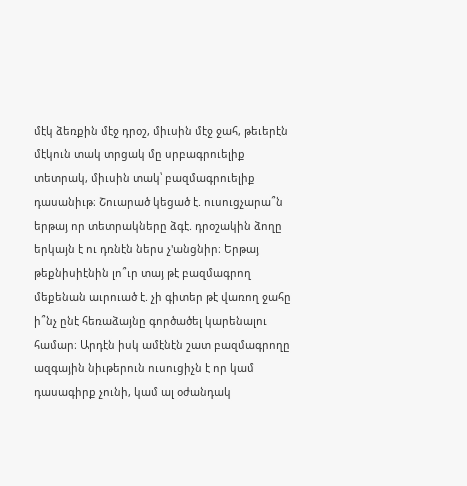մէկ ձեռքին մէջ դրօշ, միւսին մէջ ջահ, թեւերէն մէկուն տակ տրցակ մը սրբագրուելիք տետրակ, միւսին տակ՝ բազմագրուելիք դասանիւթ։ Շուարած կեցած է. ուսուցչարա՞ն երթայ որ տետրակները ձգէ. դրօշակին ձողը երկայն է ու դռնէն ներս չ'անցնիր։ Երթայ թեքնիսիէնին լո՞ւր տայ թէ բազմագրող մեքենան աւրուած է. չի գիտեր թէ վառող ջահը ի՞նչ ընէ հեռաձայնը գործածել կարենալու համար։ Արդէն իսկ ամէնէն շատ բազմագրողը ազգային նիւթերուն ուսուցիչն է որ կամ դասագիրք չունի, կամ ալ օժանդակ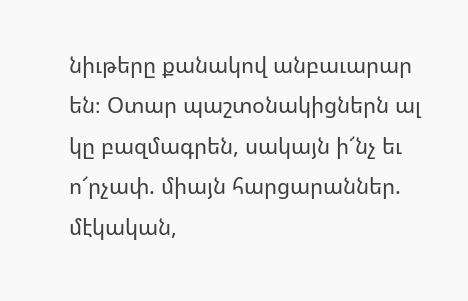նիւթերը քանակով անբաւարար են։ Օտար պաշտօնակիցներն ալ կը բազմագրեն, սակայն ի՜նչ եւ ո՜րչափ. միայն հարցարաններ. մէկական,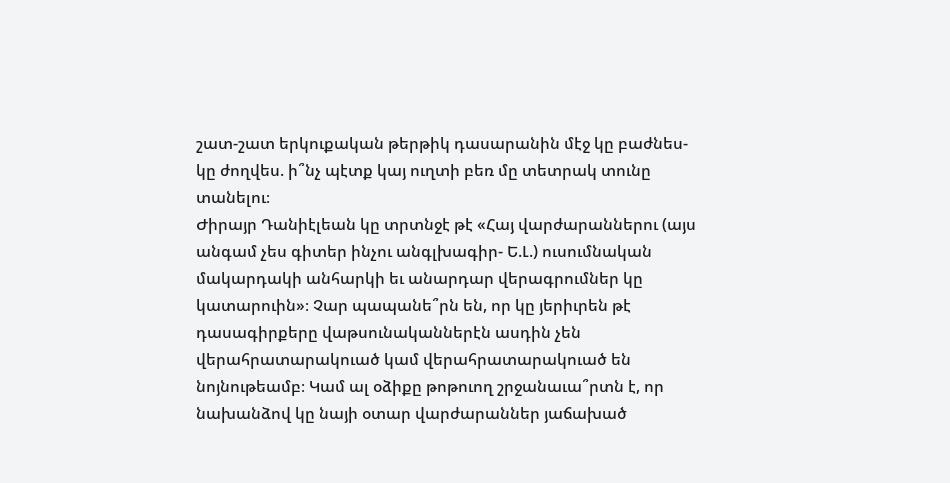շատ-շատ երկուքական թերթիկ դասարանին մէջ կը բաժնես-կը ժողվես. ի՞նչ պէտք կայ ուղտի բեռ մը տետրակ տունը տանելու։
Ժիրայր Դանիէլեան կը տրտնջէ թէ «Հայ վարժարաններու (այս անգամ չես գիտեր ինչու անգլխագիր- Ե.Լ.) ուսումնական մակարդակի անհարկի եւ անարդար վերագրումներ կը կատարուին»։ Չար պապանե՞րն են, որ կը յերիւրեն թէ դասագիրքերը վաթսունականներէն ասդին չեն վերահրատարակուած կամ վերահրատարակուած են նոյնութեամբ։ Կամ ալ օձիքը թոթուող շրջանաւա՞րտն է, որ նախանձով կը նայի օտար վարժարաններ յաճախած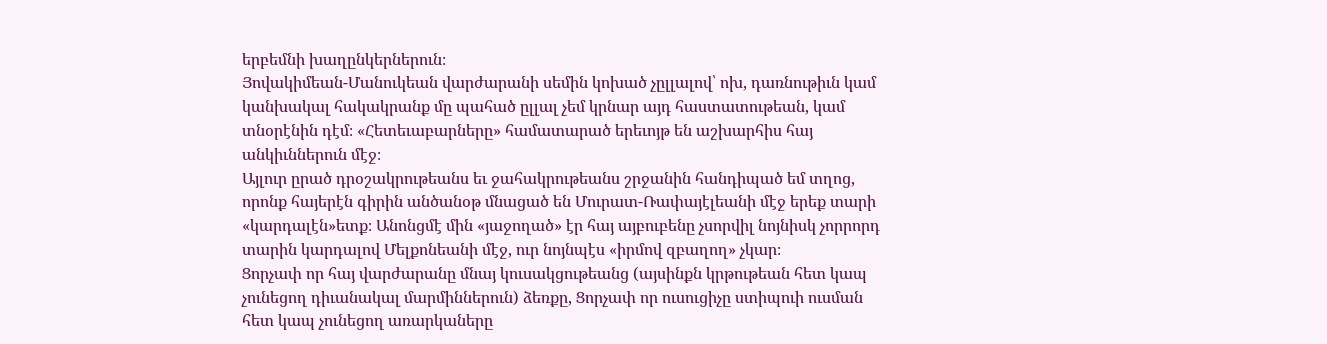երբեմնի խաղընկերներուն։
Յովակիմեան-Մանուկեան վարժարանի սեմին կոխած չըլլալով՝ ոխ, դառնութիւն կամ կանխակալ հակակրանք մը պահած ըլլալ չեմ կրնար այդ հաստատութեան, կամ տնօրէնին դէմ։ «Հետեւաբարները» համատարած երեւոյթ են աշխարհիս հայ անկիւններուն մէջ։
Այլուր ըրած դրօշակրութեանս եւ ջահակրութեանս շրջանին հանդիպած եմ տղոց, որոնք հայերէն գիրին անծանօթ մնացած են Մուրատ-Ռափայէլեանի մէջ երեք տարի «կարդալէն»ետք։ Անոնցմէ մին «յաջողած» էր հայ այբուբենը չսորվիլ նոյնիսկ չորրորդ տարին կարդալով Մելքոնեանի մէջ, ուր նոյնպէս «իրմով զբաղող» չկար։
Ցորչափ որ հայ վարժարանը մնայ կուսակցութեանց (այսինքն կրթութեան հետ կապ չունեցող դիւանակալ մարմիններուն) ձեռքը, Ցորչափ որ ուսուցիչը ստիպուի ուսման հետ կապ չունեցող առարկաները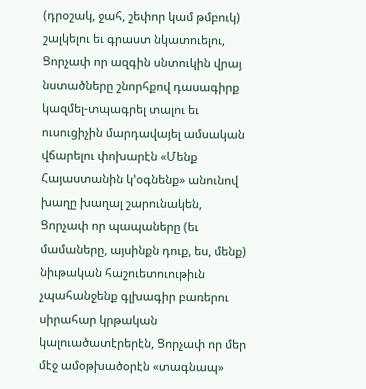(դրօշակ, ջահ, շեփոր կամ թմբուկ) շալկելու եւ գրաստ նկատուելու, Ցորչափ որ ազգին սնտուկին վրայ նստածները շնորհքով դասագիրք կազմել-տպագրել տալու եւ ուսուցիչին մարդավայել ամսական վճարելու փոխարէն «Մենք Հայաստանին կ՚օգնենք» անունով խաղը խաղալ շարունակեն, Ցորչափ որ պապաները (եւ մամաները, այսինքն դուք, ես, մենք) նիւթական հաշուետուութիւն չպահանջենք գլխագիր բառերու սիրահար կրթական կալուածատէրերէն, Ցորչափ որ մեր մէջ ամօթխածօրէն «տագնապ»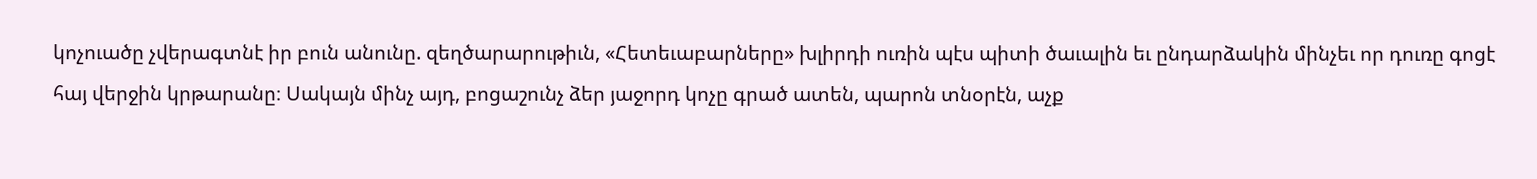կոչուածը չվերագտնէ իր բուն անունը. զեղծարարութիւն, «Հետեւաբարները» խլիրդի ուռին պէս պիտի ծաւալին եւ ընդարձակին մինչեւ որ դուռը գոցէ հայ վերջին կրթարանը։ Սակայն մինչ այդ, բոցաշունչ ձեր յաջորդ կոչը գրած ատեն, պարոն տնօրէն, աչք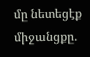մը նետեցէք միջանցքը.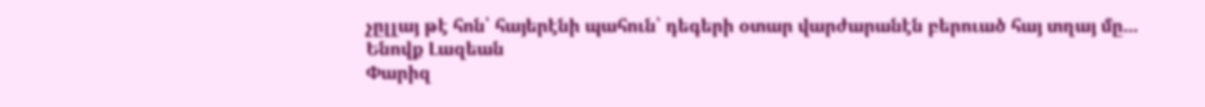չըլլայ թէ հոն՝ հայերէնի պահուն՝ դեգերի օտար վարժարանէն բերուած հայ տղայ մը...
Ենովք Լազեան
Փարիզ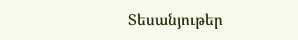Տեսանյութեր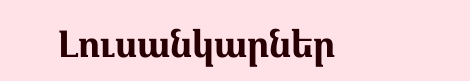Լուսանկարներ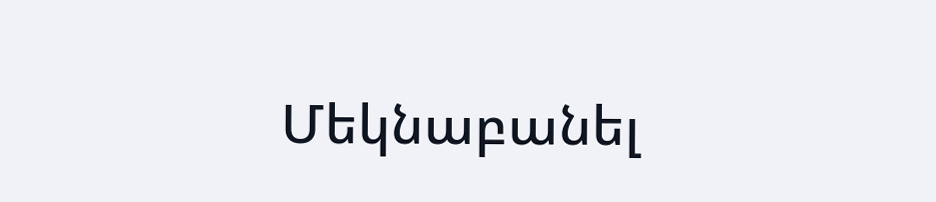Մեկնաբանել